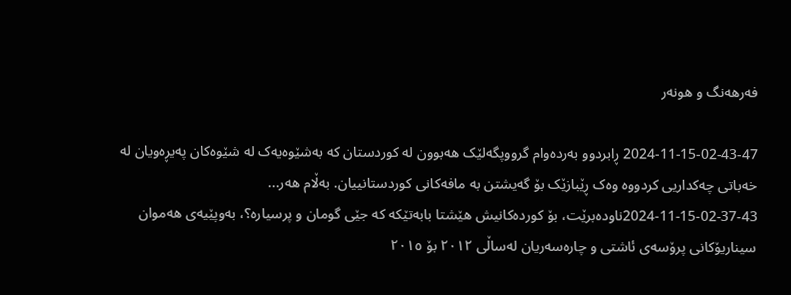فه‌رهه‌نگ‌ و هونه‌ر

2024-11-15-02-43-47 ڕابردوو بەردەوام گرووپگەلێک هەبوون لە کوردستان کە بەشێوەیەک لە شێوەکان پەیڕەویان لە خەباتی چەکداریی کردووە وەک ڕێبازێک بۆ گەیشتن بە مافەکانی کوردستانییان. بەڵام هەر...
2024-11-15-02-37-43ناودەبرێت، بۆ کوردەکانیش هێشتا بابەتێکە کە جێی گومان و پرسیارە؟، بەوپێیەی هەموان سیناریۆکانی پرۆسەی ئاشتی و چارەسەریان لەساڵی ٢٠١٢ بۆ ٢٠١٥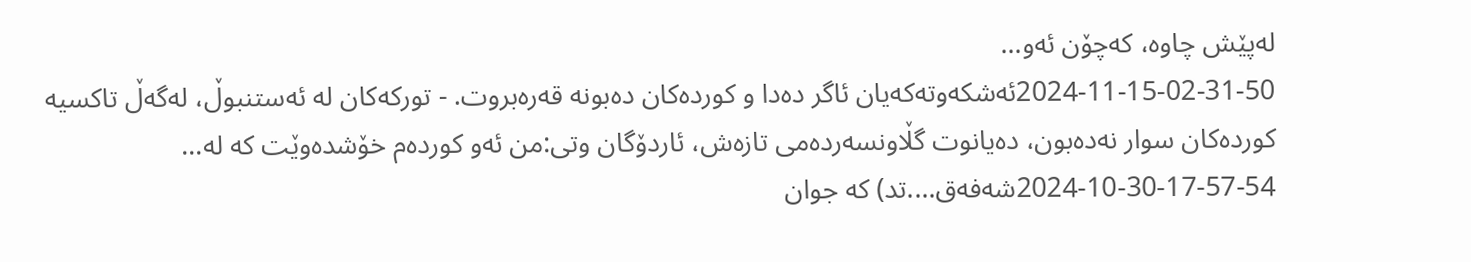لەپێش چاوە، کەچۆن ئەو...
2024-11-15-02-31-50ئەشكەوتەكەیان ئاگر دەدا و كوردەكان دەبونە قەرەبروت. - توركەكان لە ئەستنبوڵ، لەگەڵ تاكسیە كوردەكان سوار نەدەبون، دەیانوت گڵاونسەردەمی تازەش، ئاردۆگان وتی:من ئەو كوردەم خۆشدەوێت كە لە...
2024-10-30-17-57-54شەفەق....تد) کە جوان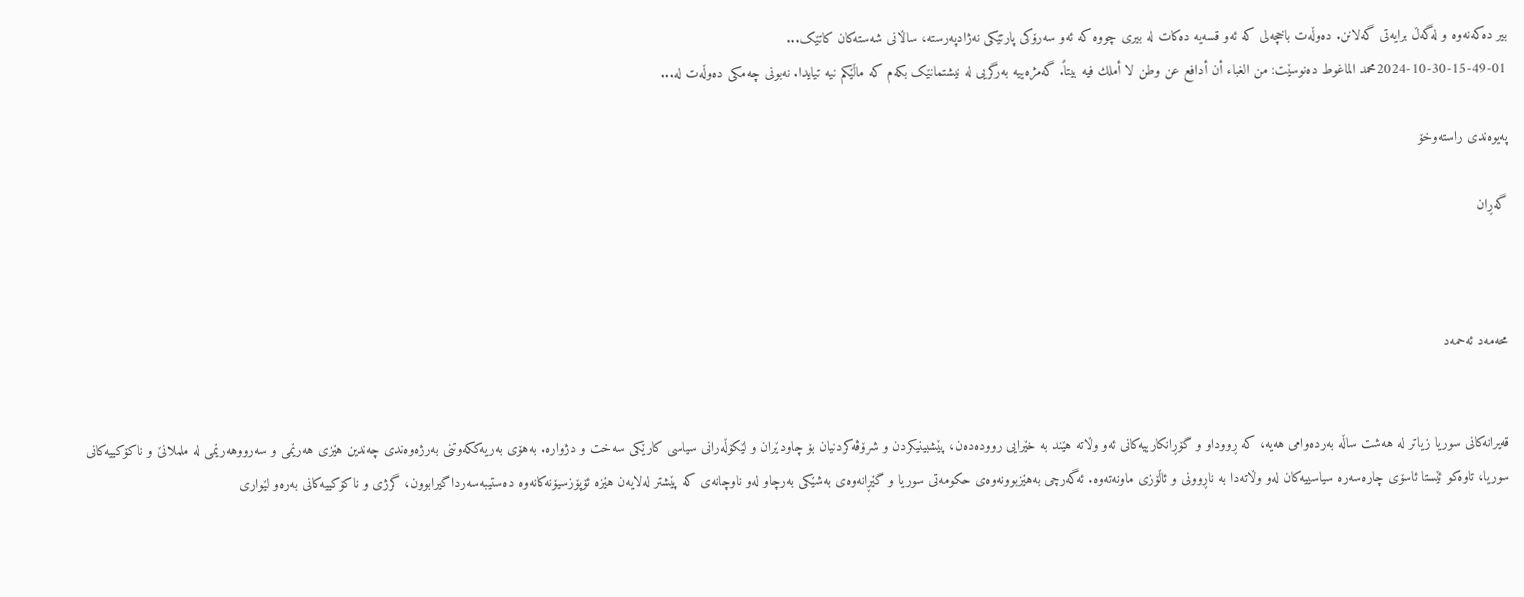بیر دەکەنەوە و لەگەڵ برایەتی گەلانن. دەوڵەت باخچەلی کە ئەو قسەیە دەکات لە بیری چووە کە ئەو سەرۆکی پارتێکی نەژادپەرستە، ساڵانی شەستەکان کاتێک...
2024-10-30-15-49-01محمد الماغوط دەنوسێت: من الغباء أن أدافع عن وطن لا أملك فيه بيتاً. گەمژەییە بەرگریی لە نیشتمانێک بکەم کە ماڵێکم نیە تیایدا. نەبونی چەمکی دەوڵەت لە...

په‌یوه‌ندی راسته‌وخۆ

گه‌ڕان



محەمەد ئەحمەد


قه‌یرانه‌كانی سوریا زیاتر له‌ هه‌شت ساڵه‌ به‌رده‌وامی هه‌یه‌، كه‌ ڕووداو و گۆڕانكارییه‌كانی ئه‌و وڵاته‌ هێند به‌ خێرایی رووده‌ده‌ن، پێشبینیكردن و شرۆڤه‌كردنیان بۆ چاودێران و لێكۆڵه‌رانی سیاسی كارێكی سه‌خت و دژواره‌. به‌هۆی به‌ریه‌ككه‌وتنی به‌رژه‌وه‌ندی چه‌ندین هێزی هه‌رێمی و سه‌رووهه‌رێمی له‌ ململانێ و ناكۆكییه‌كانی سوریا، تاوه‌كو ئێستا ئاسۆی چاره‌سه‌ره‌ سیاسییه‌كان له‌و وڵاته‌دا به‌ ناڕوونی و ئاڵۆزی ماونه‌ته‌وه‌. ئه‌گه‌رچی به‌هێزبوونه‌وه‌ی حكومه‌تی سوریا و گێڕانه‌وه‌ی به‌شێكی به‌رچاو له‌و ناوچانه‌ی كه‌ پێشتر له‌لایه‌ن هێزه‌ ئۆپۆزسیۆنه‌كانه‌وه‌ ده‌ستیبه‌سه‌رداگیرابوون، گرژی و ناكۆكییه‌كانی به‌ره‌و لێواری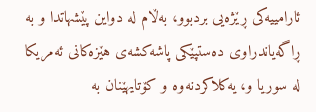ئارامییه‌كی ڕێژه‌یی بردبوو، به‌ڵام له‌ دواین پێشهاتدا و به‌ ڕاگه‌یاندراوی ده‌ستپێكی پاشه‌كشه‌ی هێزه‌كانی ئه‌مریكا له‌ سوریا و، یه‌كلاكردنه‌وه‌ و كۆتایهێنان به‌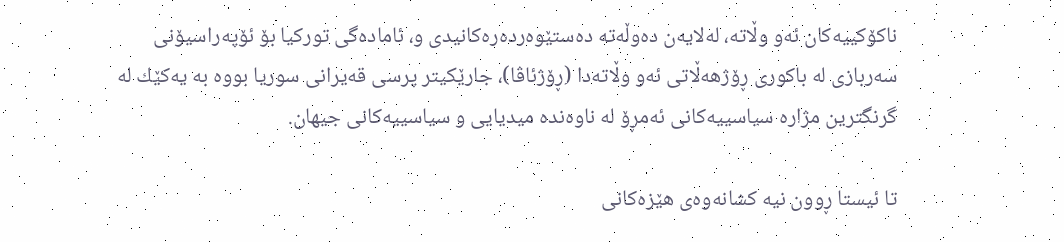ناكۆكییه‌كان ئه‌و وڵاته،‌ له‌لایه‌ن ده‌وڵه‌ته‌ ده‌ستێوه‌رده‌ره‌كانیدی و، ئاماده‌گی توركیا بۆ ئۆپه‌راسیۆنی سه‌ربازی له‌ باكوری ڕۆژهه‌ڵاتی ئه‌و وڵاته‌دا (ڕۆژئاڤا)، جارێكیتر پرسی قه‌یرانی سوریا بووه‌ به‌ یه‌كێك له‌ گرنگترین مژاره‌ سیاسییه‌كانی ئه‌مڕۆ له‌ ناوه‌نده‌ میدیایی و سیاسییه‌كانی جیهان.

تا ئیستا ڕوون نیه‌ كشانه‌وه‌ی هێزه‌كانی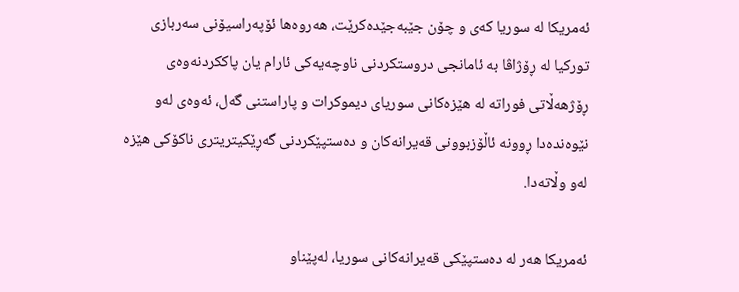ئه‌مریكا له‌ سوریا كه‌ی و چۆن جێبه‌جێده‌كرێت، هه‌روه‌ها ئۆپه‌راسیۆنی سه‌ربازی توركیا له‌ ڕۆژاڤا به‌ ئامانجی دروستكردنی ناوچه‌یه‌كی ئارام یان پاككردنه‌وه‌ی ڕۆژهه‌ڵاتی فوراته‌ له‌ هێزه‌كانی سوریای دیموكرات و پاراستنی گه‌ل، ئه‌وه‌ی له‌و نێوه‌نده‌دا ڕوونه‌ ئاڵۆزبوونی قه‌یرانه‌كان و ده‌ستپێكردنی گه‌ڕێكیتریتری ناكۆكی هێزه‌ له‌و وڵاته‌دا.

ئه‌مریكا هه‌ر له‌ ده‌ستپێكی قه‌یرانه‌كانی سوریا، له‌پێناو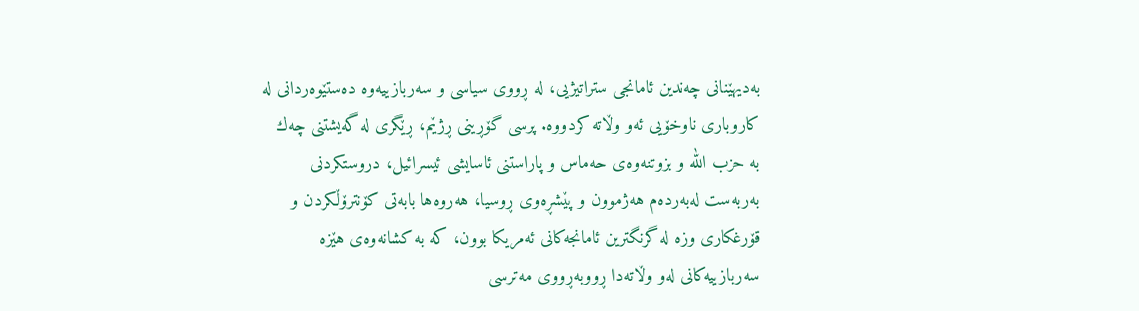به‌دیهێنانی چه‌ندین ئامانجی ستراتیژیی، له‌ ڕووی سیاسی و سه‌ربازییه‌وه‌ ده‌ستێوه‌ردانی له‌ كاروباری ناوخۆیی ئه‌و وڵاته‌ كردووه‌. پرسی گۆڕینی ڕژێم، ڕێگری له‌ گه‌یشتنی چه‌ك به‌ حزب الله‌ و بزوتنه‌وه‌ی حه‌ماس و پاراستنی ئاسایشی ئیسرائیل، دروستكردنی به‌ربه‌ست له‌به‌رده‌م هه‌ژموون و پێشڕه‌وی ڕوسیا، هه‌روه‌ها بابه‌تی كۆنترۆڵكردن و قۆرغكاری وزه‌ له‌ گرنگترین ئامانجه‌كانی ئه‌مریكا بوون، كه‌ به‌ كشانه‌وه‌ی هێزه‌ سه‌ربازییه‌كانی له‌و وڵاته‌دا ڕووبه‌ڕووی مه‌ترسی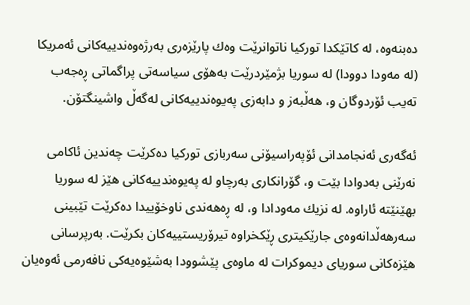ده‌بنه‌وه‌، له‌ كاتێكدا توركیا ناتوانرێت وه‌ك پارێزه‌ری به‌رژه‌وه‌ندییه‌كانی ئه‌مریكا (له‌ مه‌ودا دوودا) له‌ سوریا بژمێردرێت به‌هۆی سیاسه‌تی پراگماتی ڕه‌جه‌ب ته‌یب ئۆردوگان و، هه‌ڵبه‌ز و دابه‌زی په‌یوه‌ندییه‌كانی له‌گه‌ڵ واشینگتۆن.

ئه‌گه‌ری ئه‌نجامدانی ئۆپه‌راسیۆنی سه‌ربازی توركیا ده‌كرێت چه‌ندین ئاكامی نه‌رێنی به‌دوادا بێت و، گۆرانكاری به‌رچاو له‌ په‌یوه‌ندییه‌كانی هێز له‌ سوریا بهێنێته‌ ئاراوه‌. له‌ نزیك مه‌ودادا و، له‌ ڕه‌هه‌ندی ناوخۆییدا ده‌كرێت تێبینی سه‌رهه‌ڵدانه‌وه‌ی جارێكیتری ڕێكخراوه‌ تیرۆریستییه‌كان بكرێت. به‌رپرسانی هێزه‌كانی سوریای دیموكرات له‌ ماوه‌ی پێشوودا به‌شێوه‌یه‌كی نافه‌رمی ئه‌وه‌یان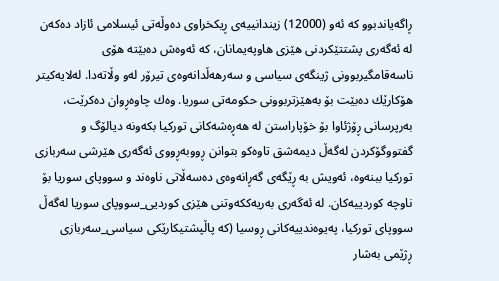ڕاگه‌یاندبوو كه‌ ئه‌و (12000) زیندانییه‌ی ڕیكخراوی ده‌وڵه‌تی ئیسلامی ئازاد ده‌كه‌ن له ‌ئه‌گه‌ری پشتتێكردنی هێزی هاوپه‌یمانان، كه‌ ئه‌وه‌ش ده‌بێته‌ هۆی ناسه‌قامگیربوونی ژینگه‌ی سیاسی و سه‌رهه‌ڵدانه‌وه‌ی تیرۆر له‌و وڵاته‌دا. له‌لایه‌كیتر هۆكارێك ده‌بێت بۆ به‌هێزتربوونی حكومه‌تی سوریا. وه‌ك چاوه‌ڕوان ده‌كرێت، به‌رپرسانی ڕۆژئاوا بۆ خۆپاراستن له‌ هه‌ڕه‌شه‌كانی توركیا بكه‌ونه‌ دیالۆگ و گفتووگۆكردن له‌گه‌ڵ دیمه‌شق تاوه‌كو بتوانن ڕووبه‌ڕووی ئه‌گه‌ری هێرشی سه‌ربازی توركیا ببنه‌وه‌، ئه‌ویش به‌ ڕێگه‌ی گه‌ڕانه‌وه‌ی ده‌سه‌ڵاتی ناوه‌ند و سووپای سوریا بۆ ناوچه‌ كوردییه‌كان. له‌ ئه‌گه‌ری به‌ریه‌ككه‌وتنی هێزی‌ كوردیی_سووپای سوریا له‌گه‌ڵ سووپای توركیا، په‌یوه‌ندییه‌كانی ڕوسیا (كه‌ پاڵپشتیكارێكی سیاسی_سه‌ربازی ڕژێمی به‌شار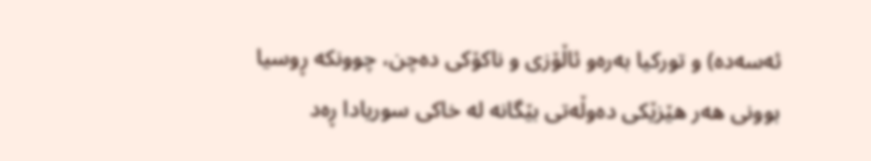ئه‌سه‌ده) و توركیا به‌ره‌و ئاڵۆزی و ناكۆكی ده‌چن، چوونكه‌ ڕوسیا بوونی هه‌ر هێزێكی ده‌وڵه‌تی بێگانه‌ له‌ خاكی سوریادا ڕه‌د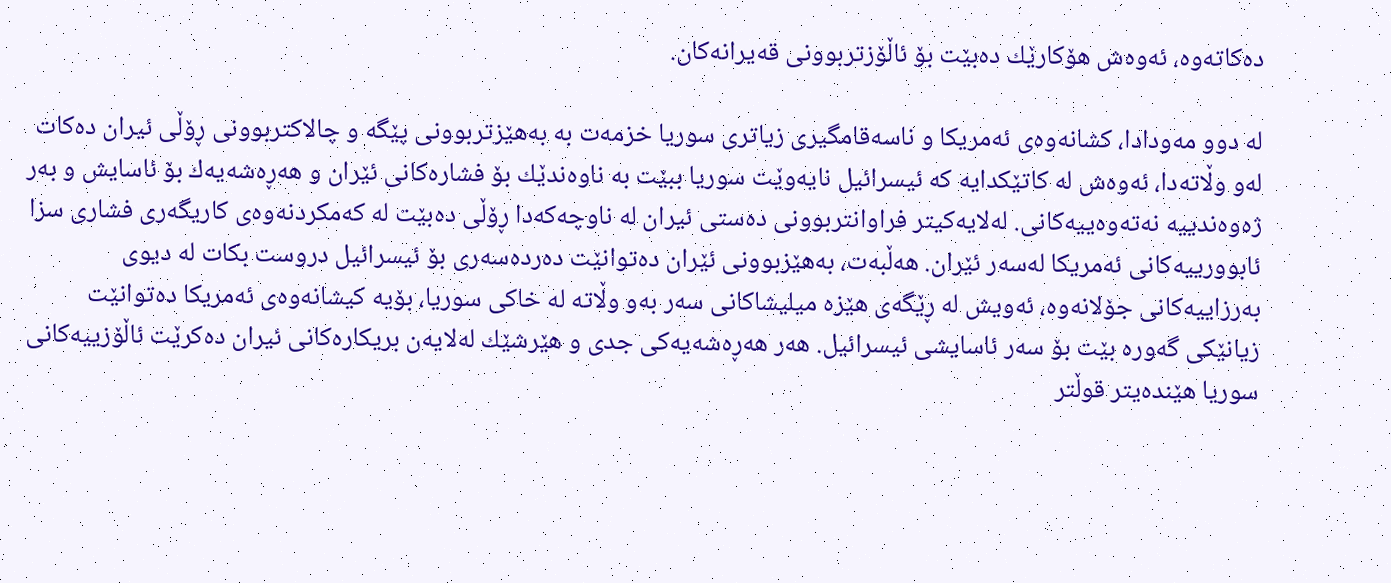ده‌كاته‌وه‌، ئه‌وه‌ش هۆكارێك ده‌بێت بۆ ئاڵۆزتربوونی قه‌یرانه‌كان.

له‌ دوو مه‌ودادا، كشانه‌وه‌ی ئه‌مریكا و ناسه‌قامگیری زیاتری سوریا خزمه‌ت به‌ به‌هێزتربوونی پێگه‌ و چالاكتربوونی ڕۆڵی ئیران ده‌كات له‌و وڵاته‌دا، ئه‌وه‌ش له‌ كاتێكدایه‌ كه‌ ئیسرائیل نایه‌وێت سوریا ببێت به‌ ناوه‌ندێك بۆ فشاره‌كانی ئێران و هه‌ڕه‌شه‌یه‌ك بۆ ئاسایش و به‌ر ژه‌وه‌ندییه‌ نه‌ته‌وه‌ییه‌كانی. له‌لایه‌كیتر فراوانتربوونی ده‌ستی ئیران له‌ ناوچه‌كه‌دا ڕۆڵی ده‌بێت له‌ كه‌مكردنه‌وه‌ی كاریگه‌ری فشاری سزا ئابوورییه‌كانی ئه‌مریكا له‌سه‌ر ئێران. هه‌ڵبه‌ت، به‌هێزبوونی ئێران ده‌توانێت ده‌رده‌سه‌ری بۆ ئیسرائیل دروست بكات له‌ دیوی به‌رزاییه‌كانی جۆلانه‌وه‌، ئه‌ویش له‌ ڕێگه‌ی هێزه‌ میلیشاكانی سه‌ر به‌و وڵاته‌ له‌ خاكی سوریا، بۆیه‌ كیشانه‌وه‌ی ئه‌مریكا ده‌توانێت زیانێكی گه‌وره‌ بێت بۆ سه‌ر ئاسایشی ئیسرائیل. هه‌ر هه‌ڕه‌شه‌یه‌كی جدی و هێرشێك له‌لایه‌ن بریكاره‌كانی ئیران ده‌كرێت ئاڵۆزییه‌كانی سوریا هێنده‌یتر قوڵتر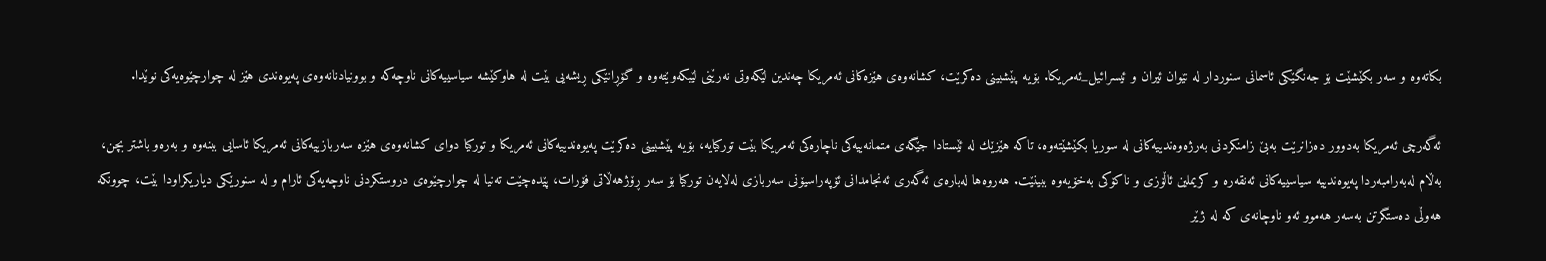بكاته‌وه‌ و سه‌ر بكێشێت بۆ جه‌نگێكی ئاسمانی سنوردار له‌ نێوان ئیران و ئیسرائیل_ئه‌مریكا. بۆیه‌ پێشبینی ده‌كرێت، كشانه‌وه‌ی هێزه‌كانی ئه‌مریكا چه‌ندین لێكه‌وتی نه‌رێنی لێبكه‌وێته‌وه‌ و گۆڕانێكی ڕیشه‌یی بێت له‌ هاوكێشه‌ سیاسییه‌كانی ناوچه‌كه‌ و بوونیادنانه‌وه‌ی په‌یوه‌ندی هێز له‌ چوارچێوه‌یه‌كی نوێدا.

ئه‌گه‌رچی ئه‌مریكا به‌دوور ده‌زانرێت به‌بێ زامنكردنی به‌رژه‌وه‌ندییه‌كانی له‌ سوریا بكێشێته‌وه‌، تاكه‌ هێزێك له‌ ئێستادا جێگه‌ی متمانه‌ییه‌كی ناچاره‌كی ئه‌مریكا بێت توركیایه‌، بۆیه‌ پێشبینی ده‌كرێت په‌یوه‌ندییه‌كانی ئه‌مریكا و توركیا دوای كشانه‌وه‌ی هێزه‌ سه‌ربازییه‌كانی ئه‌مریكا ئاسایی ببنه‌وه‌ و به‌ره‌و باشتر بچن، به‌ڵام له‌به‌رامبه‌ردا په‌یوه‌ندییه‌ سیاسییه‌كانی ئه‌نقه‌ره‌ و كریملین ئاڵۆزی و ناكۆكی به‌خۆیه‌وه‌ ببینێت. هه‌روه‌ها له‌باره‌ی ئه‌گه‌ری ئه‌نجامدانی ئۆپه‌راسیۆنی سه‌ربازی له‌لایه‌ن توركیا بۆ سه‌ر ڕۆژهه‌ڵاتی فۆرات، پێده‌چێت ته‌نیا له‌ چوارچێوه‌ی دروستكردنی ناوچه‌یه‌كی ئارام و له‌ سنورێكی دیاریكراودا بێت، چوونكه‌ هه‌وڵی ده‌ستگرتن به‌سه‌ر هه‌موو ئه‌و ناوچانه‌ی كه‌ له‌ ژێر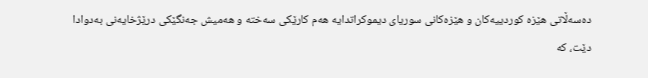ده‌سه‌ڵاتی هێزه‌ كوردییه‌كان و هێزه‌كانی سوریای دیموكراتدایه‌ هه‌م كارێكی سه‌خته‌ و هه‌میش جه‌نگێكی درێژخایه‌نی به‌دوادا دێت، كه‌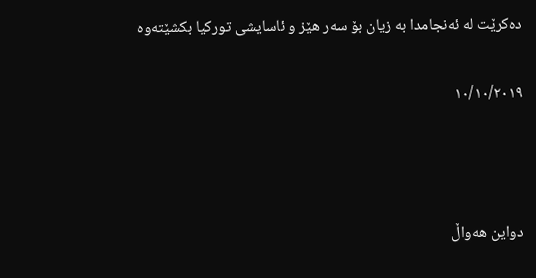ده‌كرێت له‌ ئه‌نجامدا به‌ زیان بۆ سه‌ر هێز و ئاسایشی توركیا بكشێته‌وه‌

١٠/١٠/٢٠١٩



دواین هه‌واڵ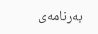به‌رنامه‌ی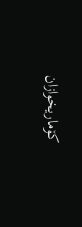کۆماریخوازان